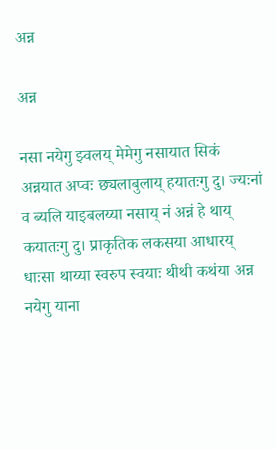अन्न

अन्न

नसा नयेगु झ्वलय् मेमेगु नसायात सिकं अन्नयात अप्वः छ्यलाबुलाय् हयातःगु दु। ज्यःनां व ब्यलि याइबलय्या नसाय् नं अन्नं हे थाय् कयातःगु दु। प्राकृतिक लकसया आधारय् धाःसा थाय्या स्वरुप स्वयाः थीथी कथंया अन्न नयेगु याना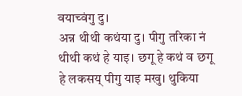वयाच्वंगु दु।
अन्न थीथी कथंया दु। पीगु तरिका नं थीथी कथं हे याइ। छगू हे कथं व छगू हे लकसय् पीगु याइ मखु। थुकिया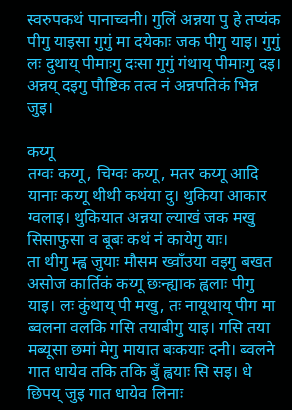स्वरुपकथं पानाच्वनी। गुलिं अन्नया पु हे तप्यंक पीगु याइसा गुगुं मा दयेकाः जक पीगु याइ। गुगुं लः दुथाय् पीमाःगु दःसा गुगुं गंथाय् पीमाःगु दइ। अन्नय् दइगु पौष्टिक तत्व नं अन्नपतिकं भिन्न जुइ।

कय्गू
तग्वः कय्गू, चिग्वः कय्गू, मतर कय्गू आदि यानाः कय्गू थीथी कथंया दु। थुकिया आकार ग्वलाइ। थुकियात अन्नया ल्याखं जक मखु सिसाफुसा व बूबः कथं नं कायेगु याः।
ता थीगु म्ह्व जुयाः मौसम ख्वाँउया वइगु बखत असोज कार्तिकं कय्गू छःन्ह्याक ह्वलाः पीगु याइ। लः कुंथाय् पी मखु, तः नायूथाय् पीग मा ब्वलना वलकि गसि तयाबीगु याइ। गसि तया मब्यूसा छमां मेगु मायात बःकयाः दनी। ब्वलने गात धायेव तकि तकि बुँ ह्वयाः सि सइ। धे छिपय् जुइ गात धायेव लिनाः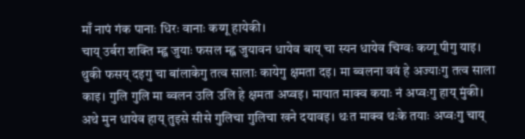माँ नापं गंक पानाः धिरः वानाः कय्गू हायेकी।
चाय् उर्बरा शक्ति म्ह्व जुयाः फसल म्ह्व जुयावन धायेव बाय् चा स्यन धायेव चिग्वः कय्गू पीगु याइ। थुकी फसय् दइगु चा बांलाकेगु तत्व सालाः कायेगु क्षमता दइ। मा ब्वलना ववं हे अज्याःगु तत्व साला काइ। गुलि गुलि मा ब्वलन उलि उलि हे क्षमता अप्वइ। मायात माक्व कयाः नं अप्वःगु हाय् मुंकी। अथे मुन धायेव हाय् तुइसे सीसे गुलिचा गुलिचा खने दयावइ। थःत माक्व थःके तयाः अप्वःगु चाय्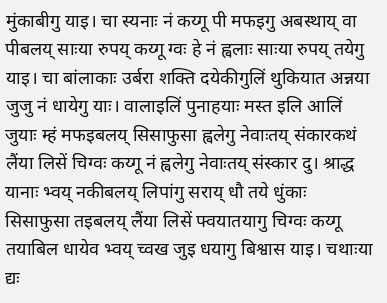मुंकाबीगु याइ। चा स्यनाः नं कय्गू पी मफइगु अबस्थाय् वा पीबलय् साःया रुपय् कय्गू ग्वः हे नं ह्वलाः साःया रुपय् तयेगु याइ। चा बांलाकाः उर्बरा शक्ति दयेकीगुलिं थुकियात अन्नया जुजु नं धायेगु याः। वालाइलिं पुनाहयाः मस्त इलि आलिं जुयाः म्हं मफइबलय् सिसाफुसा ह्वलेगु नेवाःतय् संकारकथं लैंया लिसें चिग्वः कय्गू नं ह्वलेगु नेवाःतय् संस्कार दु। श्राद्ध यानाः भ्वय् नकीबलय् लिपांगु सराय् धौ तये धुंकाः सिसाफुसा तइबलय् लैंया लिसें फ्वयातयागु चिग्वः कय्गू तयाबिल धायेव भ्वय् च्वख जुइ धयागु बिश्वास याइ। चथाःया द्यः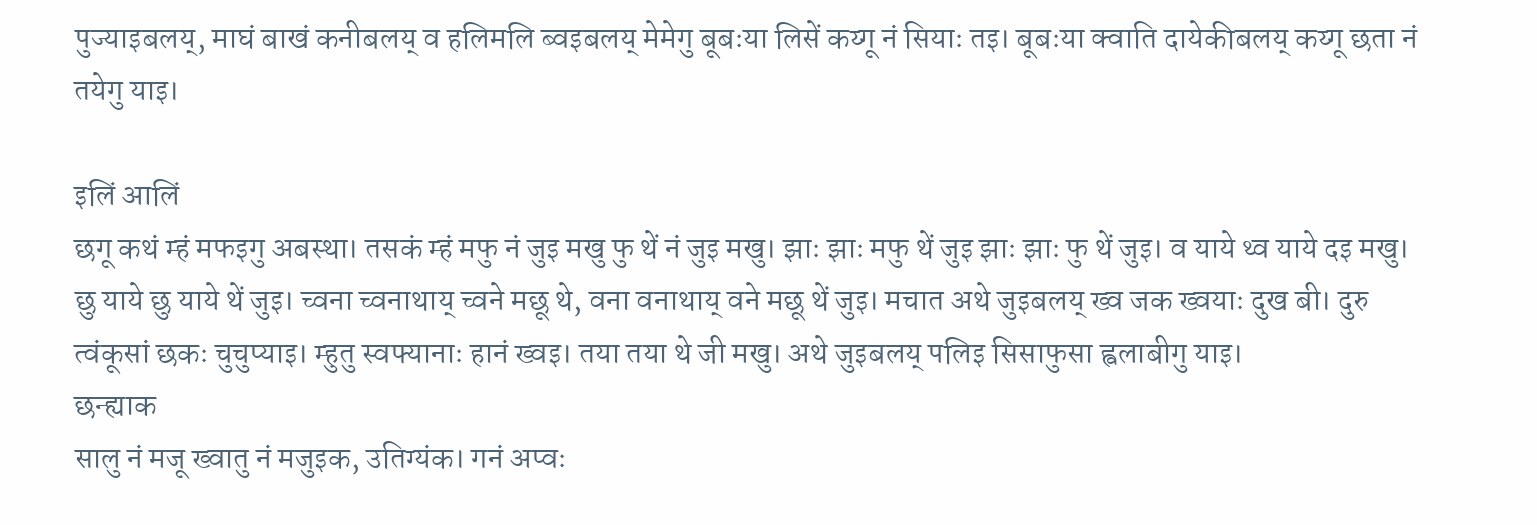पुज्याइबलय्, माघं बाखं कनीबलय् व हलिमलि ब्वइबलय् मेमेगु बूबःया लिसें कय्गू नं सियाः तइ। बूबःया क्वाति दायेकीबलय् कय्गू छता नं तयेगु याइ।

इलिं आलिं
छगू कथं म्हं मफइगु अबस्था। तसकं म्हं मफु नं जुइ मखु फु थें नं जुइ मखु। झाः झाः मफु थें जुइ झाः झाः फु थें जुइ। व याये थ्व याये दइ मखु। छु याये छु याये थें जुइ। च्वना च्वनाथाय् च्वने मछू थे, वना वनाथाय् वने मछू थें जुइ। मचात अथे जुइबलय् ख्व जक ख्वयाः दुख बी। दुरु त्वंकूसां छकः चुचुप्याइ। म्हुतु स्वफ्यानाः हानं ख्वइ। तया तया थे जी मखु। अथे जुइबलय् पलिइ सिसाफुसा ह्वलाबीगु याइ।
छन्ह्याक
सालु नं मजू ख्वातु नं मजुइक, उतिग्यंक। गनं अप्वः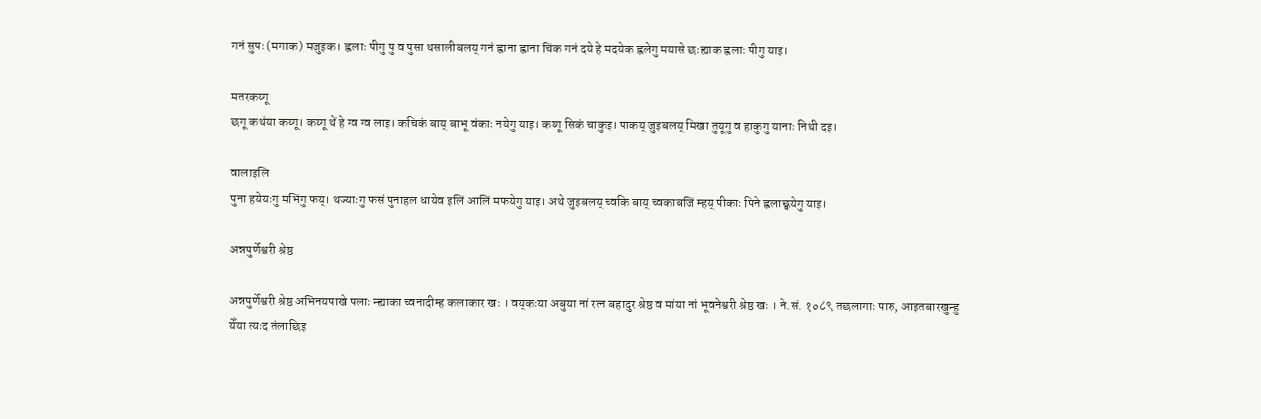गनं सुपः (मगाक) मजुइक। ह्वलाः पीगु पु व पुसा थसालीबलय् गनं ह्वाना ह्वाना चिंक गनं दये हे मदयेक ह्वलेगु मयासे छःह्याक ह्वलाः पीगु याइ।

मतरकय्गू
छगू कथंया कय्गू। कय्गू थें हे ग्व ग्व लाइ। कचिकं बाय् बाभू वंकाः नयेगु याइ। कय्गू सिकं चाकुइ। पाकय् जुइबलय् मिखा तुयूगु व हाकुगु यानाः निथी दइ।

वालाइलि
पुना हयेयःगु मभिंगु फय्। थज्याःगु फसं पुनाहल धायेव इलिं आलिं मफयेगु याइ। अथे जुइबलय् च्वकि बाय् च्वकाबजिं म्हय् पीकाः पिने ह्वलाछ्वयेगु याइ।

अन्नपुर्णेश्वरी श्रेष्ठ

अन्नपुर्णेश्वरी श्रेष्ठ अभिनयपाखे पलाः न्ह्याका च्वनादीम्ह कलाकार खः । वय्‌कःया अबुया नां रत्न बहादुर श्रेष्ठ व मांया नां भूवनेश्वरी श्रेष्ठ खः । ने.सं. १०८९ तछलागाः पारु, आइतबारखुन्हु येँया त्यःद तंलाछिइ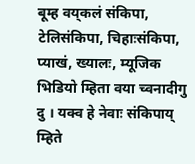बूम्ह वय्‌कलं संकिपा, टेलिसंकिपा, चिहाःसंकिपा, प्याखं, ख्यालः, म्यूजिक भिडियो म्हिता वया च्वनादीगु दु । यक्व हे नेवाः संकिपाय्‌ म्हिते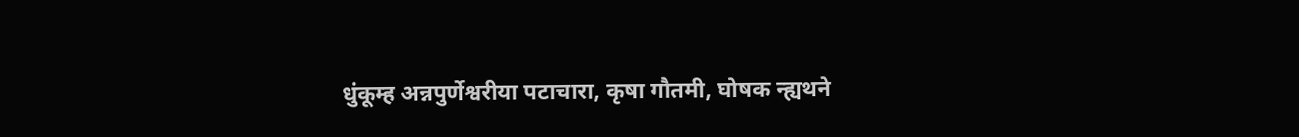धुंकूम्ह अन्नपुर्णेश्वरीया पटाचारा, कृषा गौतमी, घोषक न्ह्यथने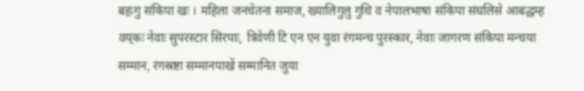बहःगु संकिपा खः । महिला जनचेतना समाज, ख्यालिगुलु गुथि व नेपालभाषा संकिपा संघलिसे आबद्धम्ह वय्‌कः नेवाः सुपरस्टार सिरपाः, त्रिवेणी टि एन एन युवा रंगमन्च पुरस्कार, नेवाः जागरण संकिपा मन्चया सम्मान, रंगस्रष्टा सम्मानपाखें सम्मानित जुया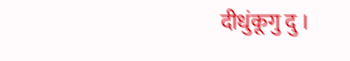दीधुंकूगु दु ।